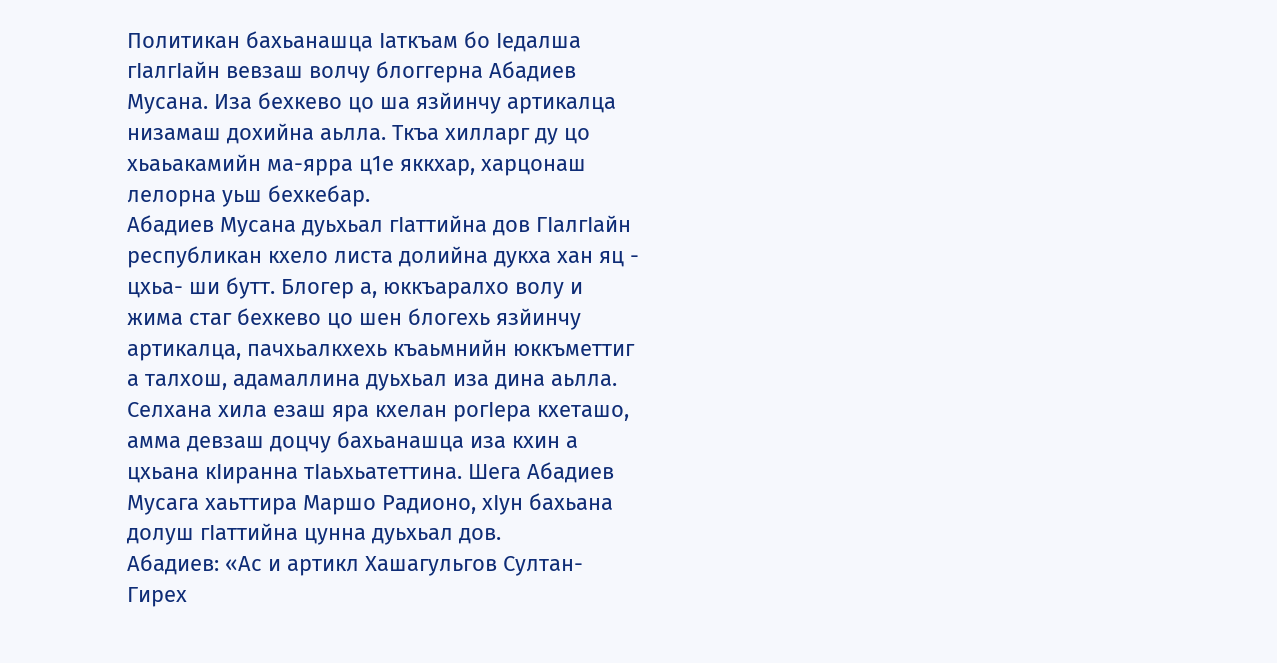Политикан бахьанашца Iаткъам бо Iедалша гIалгIайн вевзаш волчу блоггерна Абадиев Мусана. Иза бехкево цо ша язйинчу артикалца низамаш дохийна аьлла. Ткъа хилларг ду цо хьаьакамийн ма-ярра ц1е яккхар, харцонаш лелорна уьш бехкебар.
Абадиев Мусана дуьхьал гIаттийна дов ГIалгIайн республикан кхело листа долийна дукха хан яц - цхьа- ши бутт. Блогер а, юккъаралхо волу и жима стаг бехкево цо шен блогехь язйинчу артикалца, пачхьалкхехь къаьмнийн юккъметтиг а талхош, адамаллина дуьхьал иза дина аьлла. Селхана хила езаш яра кхелан рогIера кхеташо, амма девзаш доцчу бахьанашца иза кхин а цхьана кIиранна тIаьхьатеттина. Шега Абадиев Мусага хаьттира Маршо Радионо, хIун бахьана долуш гIаттийна цунна дуьхьал дов.
Абадиев: «Ас и артикл Хашагульгов Султан-Гирех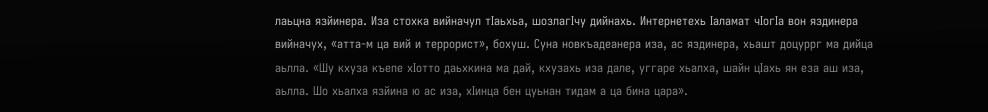лаьцна язйинера. Иза стохка вийначул тIаьхьа, шозлагIчу дийнахь. Интернетехь Iаламат чIогIа вон яздинера вийначух, «атта-м ца вий и террорист», бохуш. Суна новкъадеанера иза, ас яздинера, хьашт доцуррг ма дийца аьлла. «Шу кхуза къепе хIотто даьхкина ма дай, кхузахь иза дале, уггаре хьалха, шайн цIахь ян еза аш иза, аьлла. Шо хьалха язйина ю ас иза, хIинца бен цуьнан тидам а ца бина цара».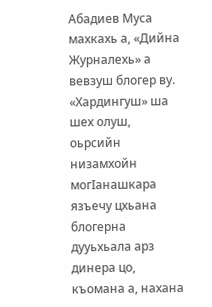Абадиев Муса махкахь а, «Дийна Журналехь» а вевзуш блогер ву. «Хардингуш» ша шех олуш, оьрсийн низамхойн могIанашкара язъечу цхьана блогерна дууьхьала арз динера цо, къомана а, нахана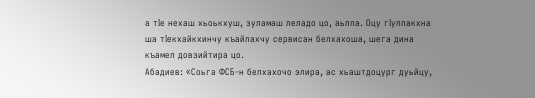а тIе нехаш хьоькхуш, зуламаш леладо цо, аьлла. Оцу гIуллакхна ша тIекхайкхинчу къайлахчу сервисан белхахоша, шега дина къамел довзийтира цо.
Абадиев: «Соьга ФСБ-н белхахочо элира, ас хьаштдоцург дуьйцу,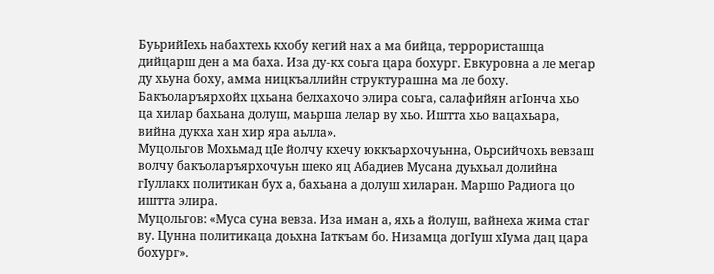БуьрийIехь набахтехь кхобу кегий нах а ма бийца, террористашца дийцарш ден а ма баха. Иза ду-кх соьга цара бохург. Евкуровна а ле мегар ду хьуна боху, амма ницкъаллийн структурашна ма ле боху. Бакъоларъярхойх цхьана белхахочо элира соьга, салафийян агIонча хьо ца хилар бахьана долуш, маьрша лелар ву хьо. Иштта хьо вацахьара, вийна дукха хан хир яра аьлла».
Муцольгов Мохьмад цIе йолчу кхечу юккъархочуьнна, Оьрсийчохь вевзаш волчу бакъоларъярхочуьн шеко яц Абадиев Мусана дуьхьал долийна гIуллакх политикан бух а, бахьана а долуш хиларан. Маршо Радиога цо иштта элира.
Муцольгов: «Муса суна вевза. Иза иман а, яхь а йолуш, вайнеха жима стаг ву. Цунна политикаца доьхна Iаткъам бо. Низамца догIуш хIума дац цара бохург».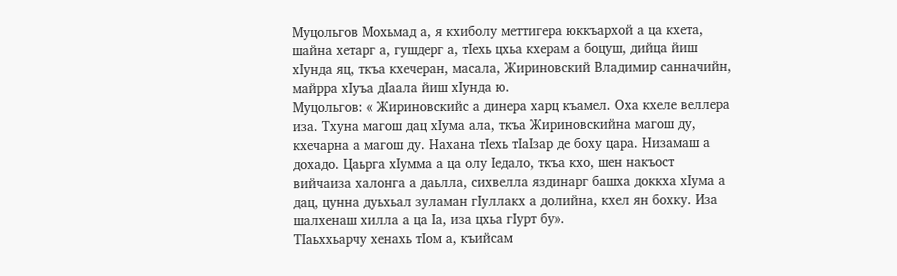Муцольгов Мохьмад а, я кхиболу меттигера юккъархой а ца кхета, шайна хетарг а, гушдерг а, тIехь цхьа кхерам а боцуш, дийца йиш хIунда яц, ткъа кхечеран, масала, Жириновский Владимир санначийн, майрра хIуъа дIаала йиш хIунда ю.
Муцольгов: « Жириновскийс а динера харц къамел. Оха кхеле веллера иза. Тхуна магош дац хIума ала, ткъа Жириновскийна магош ду, кхечарна а магош ду. Нахана тIехь тIаIзар де боху цара. Низамаш а дохадо. Цаьрга хIумма а ца олу Iедало, ткъа кхо, шен накъост вийчаиза халонга а даьлла, сихвелла яздинарг башха доккха хIума а дац, цунна дуьхьал зуламан гIуллакх а долийна, кхел ян бохку. Иза шалхенаш хилла а ца Iа, иза цхьа гIурт бу».
ТIаьххьарчу хенахь тIом а, къийсам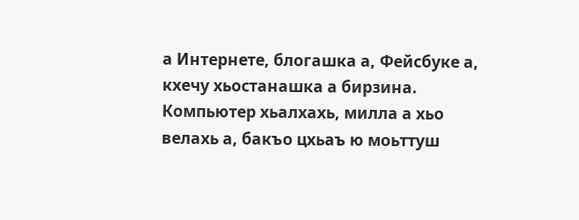а Интернете, блогашка а, Фейсбуке а, кхечу хьостанашка а бирзина. Компьютер хьалхахь, милла а хьо велахь а, бакъо цхьаъ ю моьттуш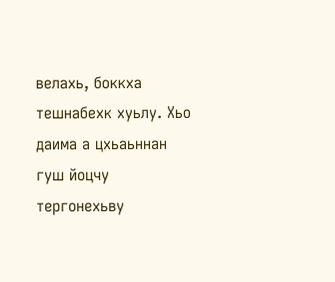велахь, боккха тешнабехк хуьлу. Хьо даима а цхьаьннан гуш йоцчу тергонехьву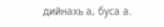дийнахь а, буса а.